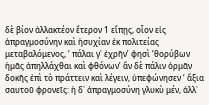δὲ βίον ἀλλακτέον ἕτερον 1 εἴπῃς, οἷον εἰς ἀπραγμοσύνην καὶ ἡσυχίαν ἐκ πολιτείας μεταβαλόμενος, ‘ πάλαι γ᾽ ἐχρῆν’ φησὶ ‘θορύβων ἡμᾶς ἀπηλλάχθαι καὶ φθόνων’ ἂν δὲ πάλιν ὁρμᾶν δοκῆς ἐπὶ τὸ πράττειν καὶ λέγειν, ὑπεφώνησεν ‘ ἄξια σαυτοῦ φρονεῖς: ἡ δ᾽ ἀπραγμοσύνη γλυκὺ μέν, ἀλλ᾽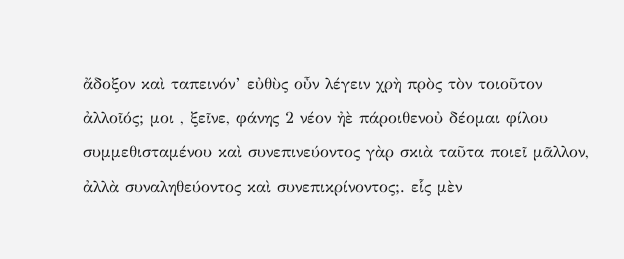ἄδοξον καὶ ταπεινόν’ εὐθὺς οὖν λέγειν χρὴ πρὸς τὸν τοιοῦτον
ἀλλοῖός; μοι , ξεῖνε, φάνης 2 νέον ἠὲ πάροιθενοὐ δέομαι φίλου συμμεθισταμένου καὶ συνεπινεύοντος γὰρ σκιὰ ταῦτα ποιεῖ μᾶλλον, ἀλλὰ συναληθεύοντος καὶ συνεπικρίνοντος;. εἷς μὲν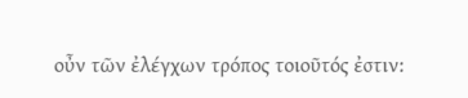οὖν τῶν ἐλέγχων τρόπος τοιοῦτός ἐστιν: